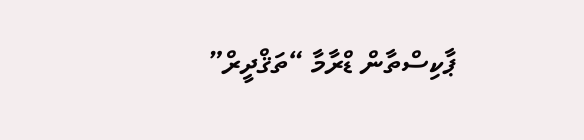ޕާކިސްތާން ޑްރާމާ “ތަޤްދީރް”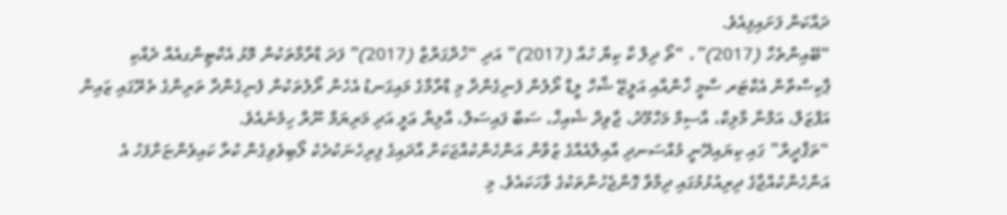ދައްކަން ފަށައިފިއެވެ.
“ބޭއިންތެހާ (2017)”، “ތޯ ދިލް ކާ ކިޔާ ހުއާ (2017)” އަދި “ޚުދްގަރްޒް (2017)” ފަދަ ޑްރާމާތަކުން މޮޅު އެކްޓިންގއެއް ދެއްކި ޕާކިސްތާން އެކްޓަރ ސާމީ ޚާންއާއި އަލީޒޭ ޝާހް ލީޑް ރޯލުން ފެނިގެންދާ މި ޑްރާމާގެ މައިގަނޑު އެހެން ރޯލުތަކުން ފެނިގެންދާ ތަރިންގެ ތެރޭގައި ޒައިން އަފްޒަލް، އަމްނާ މާލިކް، އާސިމް މަހްމޫދު، ޖާވިދް ޝެއިޚް، ސަބާ ފައިސަލް، އާލިޔާ ޢަލީ އަދި މަރިޔަމް ނޫރް ހިމެނެއެވެ.
“ތަޤްދީރް” ގައި ކިޔައިދޭނީ މުއްސަނދި އާއިލާއެއްގެ ޒުވާން އަންހެންކުއްޖަކަށް އާދައިގެ ފިރިހެނަކުދެކެ ލޯބިވެވިގެން ކުރާ ކައިވެންޏަށްފަހު އެ އަންހެންކުއްޖާގެ ދިރިއުޅުމުގައި ދިމާވާ ގޮންޖެހުންތަކުގެ ވާހަކައެވެ. މި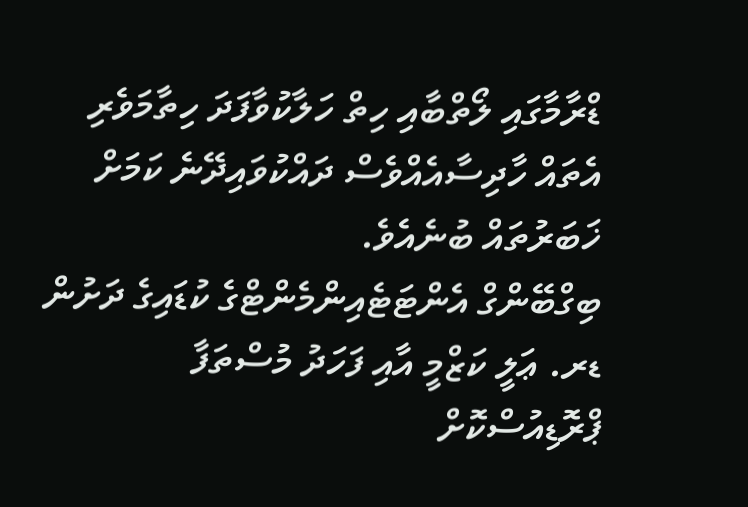ޑްރާމާގައި ލޯތްބާއި ހިތް ހަލާކުވާފަދަ ހިތާމަވެރި އެތައް ހާދިސާއެއްވެސް ދައްކުވައިދޭނެ ކަމަށް ޚަބަރުތައް ބުނެއެވެ.
ބިގްބޭންގް އެންޓަޓެއިންމެންޓްގެ ކުޑައިގެ ދަށުން ޑރ. ޢަލީ ކަޒްމީ އާއި ފަހަދު މުސްތަފާ ޕްރޮޑިއުސްކޮށް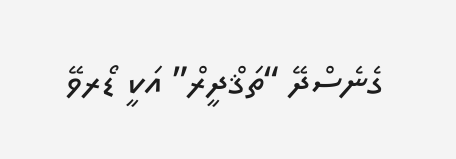ގެނެސްދޭ “ތަޤްދީރް” އަކީ ޑޯރވޭ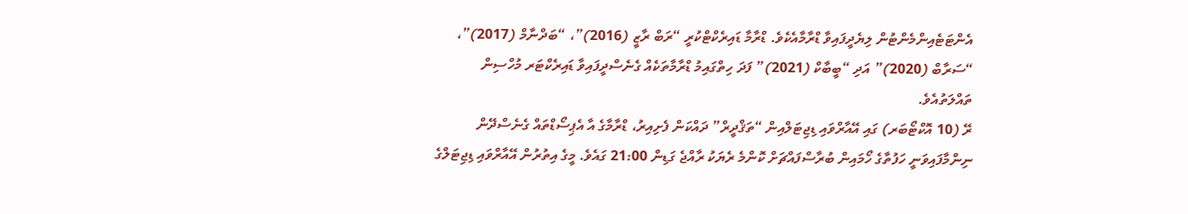އެންޓަޓެއިންމެންޓުން ލިޔެދީފައިވާ ޑްރާމާއެކެވެ. ޑްރާމާ ޑައިރެކްޓްކުރީ “ރަބް ރާޒީ (2016)”، “ބަދްނާމް (2017)”، “ސަރާބް (2020)” އަދި “ބީބާކް (2021)” ފަދަ ހިތްގައިމު ޑްރާމާތަކެއް ގެނެސްދީފައިވާ ޑައިރެކްޓަރ މުހްސިން ތައްލަތުއެވެ.
ރޭ (10 އޮކްޓޯބަރ) ގައި އޭއާރްވައި ޑިޖިޓަލްއިން “ތަޤްދީރް” ދައްކަން ފެށިއިރު، ޑްރާމާގެ އާ އެޕިސޯޑްތައް ގެނެސްދޭން ނިންމާފައިވަނީ ހަފުތާގެ ހޯމައިން ބުރާސްފައްޗަށް ކޮންމެ ރެޔަކު ރާއްޖެ ގަޑިން 21:00 ގައެވެ. މީގެ އިތުރުން އޭއާރްވައި ޑިޖިޓަލްގެ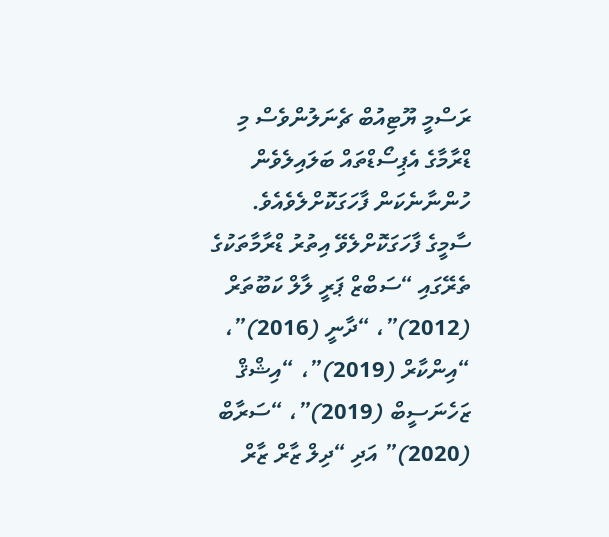ރަސްމީ ޔޫޓިއުބް ޗެނަލުންވެސް މި ޑްރާމާގެ އެޕިސޯޑްތައް ބަލައިލެވެން ހުންނާނެކަން ފާހަގަކޮށްލެވެއެވެ.
ސާމީގެ ފާހަގަކޮށްލެވޭ އިތުރު ޑްރާމާތަކުގެ ތެރޭގައި “ސަބްޒް ޕަރީ ލާލް ކަބޫތަރް (2012)”، “ދާނީ (2016)”، “އިންކާރް (2019)”، “އިޝްޤް ޒަހެނަސީބް (2019)”، “ސަރާބް (2020)” އަދި “ދިލް ޒާރް ޒާރް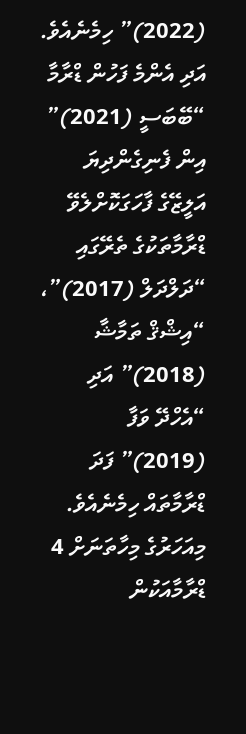(2022)” ހިމެނެއެވެ. އަދި އެންމެ ފަހުން ޑްރާމާ “ބޭބަސީ (2021)” އިން ފެނިގެންދިޔަ އަލީޒޭގެ ފާހަގަކޮށްލެވޭ ޑްރާމާތަކުގެ ތެރޭގައި “ދަލްދަލް (2017)”، “އިޝްޤް ތަމާޝާ (2018)” އަދި “އެހްދޭ ވަފާ (2019)” ފަދަ ޑްރާމާތައް ހިމެނެއެވެ.
މިއަހަރުގެ މިހާތަނަށް 4 ޑްރާމާއަކުން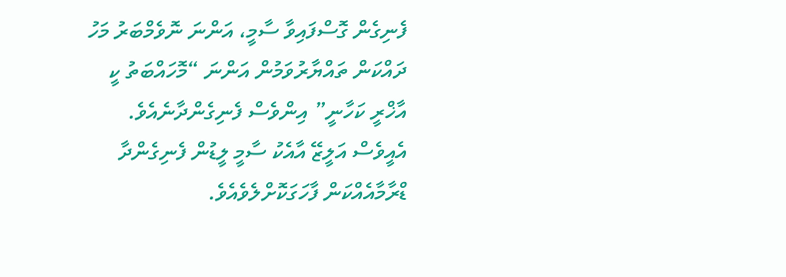ފެނިގެން ގޮސްފައިވާ ސާމީ، އަންނަ ނޮވެމްބަރު މަހު ދައްކަން ތައްޔާރުވަމުން އަންނަ “މޮހައްބަތު ކީ އާޚްރީ ކަހާނީ” އިންވެސް ފެނިގެންދާނެއެވެ. އެއީވެސް އަލީޒޭ އާއެކު ސާމީ ލީޑުން ފެނިގެންދާ ޑްރާމާއެއްކަން ފާހަގަކޮށްލެވެއެވެ.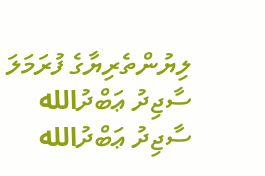ލިޔުންތެރިޔާގެ ފުރަމަލަ
ސާޖިދު ޢަބްދުالله
ސާޖިދު ޢަބްދުالله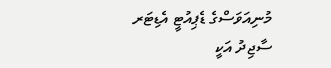މުނިއަވަސްގެ ޑެޕިއުޓީ އެޑިޓަރ ސާޖިދު އަކީ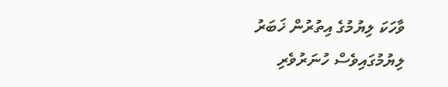ވާހަކަ ލިޔުމުގެ އިތުރުން ޚަބަރު ލިޔުމުގައިވެސް ހުނަރުވެރި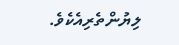ލިޔުންތެރިއެކެވެ.